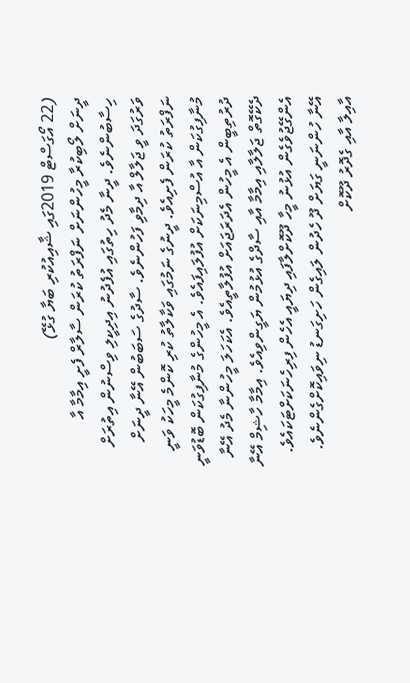(22 އޯގަސްޓް 2019ގައި ޝާއިއުކުރި ބަޔާ ގުޅޭ)
ދީނަށް ލޯބިކުރާ މީހުންނަށް ނަފްރަތު ކުރަން ސާލާރް ފެށީ އިމާމާ އާ ހިސާބުންނެވެ. ދީނާ މެދު ހިތުގައި އުފެދުނު އިދިކީލި ވިސްނުން އިތުރަށް ވަރުގަދަ ވީ ޖަލާލް އާ ދިމާވި ފަހުންނެވެ. ސާދުގެ ސަބަބުން އޭނާ ދީނަށް ނަފްރަތު ކުރަން ފެށިއެވެ. ދީނުގެ ނަމުގައި ވަކާލާތު ކުރި ކޮންމެ މީހަކު ވަނީ މުނާފިގުކަން އާ އުސްމިނަކަށް އުފުލައިފައެވެ. އެ މީހުންގެ މުނާފިގުކަން ބޮޑުވަނީ ދުރުތިބީން އެ މީހުން އެދަރަޖައަށް އުފުލާތީއެވެ. އެކަހަލަ މީހުންނާ މެދު އޭނާ ދެކޭގޮތް ޖަލާލާއި އިމާމާ އާއި ސާދްގެ އުޅުމުން ޔަގީންވިއެވެ. އިމާމާ ހާޝިމް އޭނާ އެންގޭޖުވެގެން އުޅުނު މީހާ ދޫކޮށްލާފައި ދިޔައީ އެހެން ފިރިހެނަކަށްޓަކައެވެ. އޭނާ ހުންނަނީ ގަޔަށް ދޫ ހެދުން ލައިގެން ހަށިގަނޑު ނިވައިކޮށްގެންނެވެ. އާއިލާ އާއި ގެދޮރު ދޫކޮށް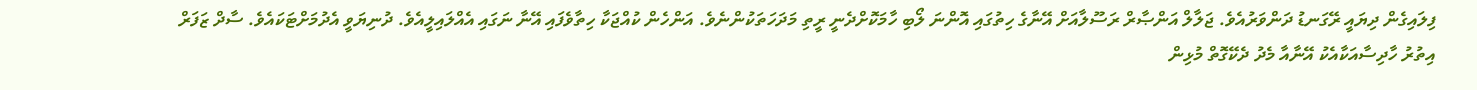ފިލައިގެން ދިޔައީ ރޭގަނޑު ދަންވަރުއެވެ. ޖަލާލް އަންޞާރް ރަސޫލާއަށް އޭނާގެ ހިތުގައި އޮންނަ ލޯބި ހާމަކޮށްދެނީ ރީތި މަދަހަތަކުންނެވެ. އަންހެން ކުއްޖަކާ ހިތާވެފައި އޭނާ ނަގައި އެއްލައިލީއެވެ. ދުނިޔަވީ އެދުމަށްޓަކައެވެ. ސާދް ޒަފަރް އިތުރު ހާދިސާއަކާއެކު އޭނާއާ މެދު ދެކޭގޮތް މުޅިން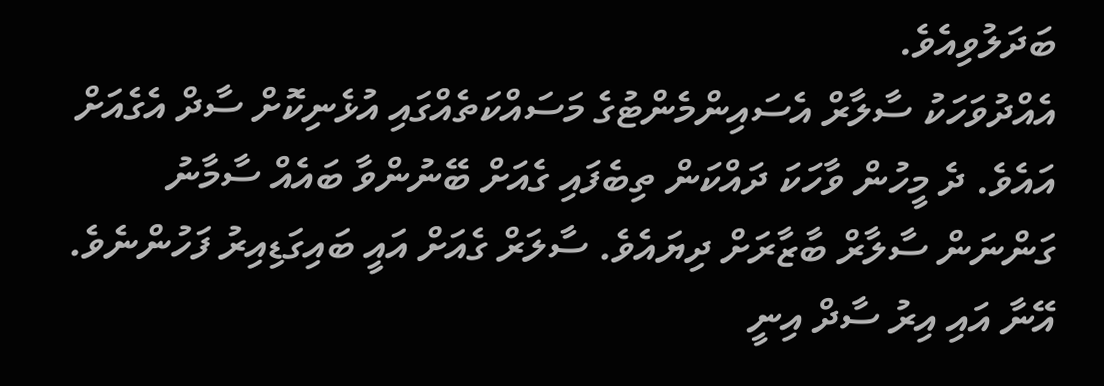ބަދަލުވިއެވެ.
އެއްދުވަހަކު ސާލާރް އެސައިންމެންޓުގެ މަސައްކަތެއްގައި އުޅެނިކޮށް ސާދް އެގެއަށް އައެވެ. ދެ މީހުން ވާހަކަ ދައްކަން ތިބެފައި ގެއަށް ބޭނުންވާ ބައެއް ސާމާނު ގަންނަން ސާލާރް ބާޒާރަށް ދިޔައެވެ. ސާލަރް ގެއަށް އައީ ބައިގަޑިއިރު ފަހުންނެވެ. އޭނާ އައި އިރު ސާދް އިނީ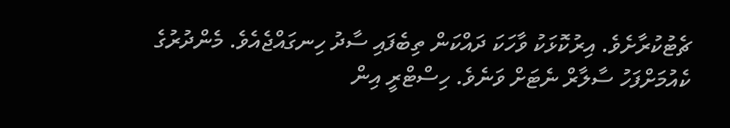ޗެޓުކުރާށެވެ. އިރުކޮޅަކު ވާހަކަ ދައްކަން ތިބެފައި ސާދު ހިނގައްޖެއެވެ. މެންދުރުގެ ކެއުމަށްފަހު ސާލާރް ނެޓަށް ވަނެވެ. ހިސްޓްރީ އިން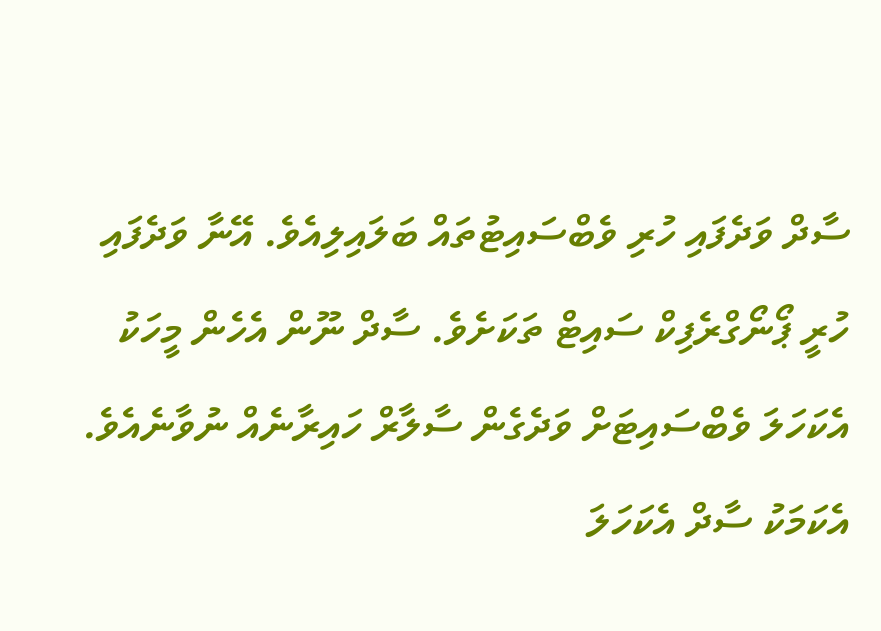ސާދް ވަދެފައި ހުރި ވެބްސައިޓުތައް ބަލައިލިއެވެ. އޭނާ ވަދެފައި ހުރީ ޕޯނޯގްރެފިކް ސައިޓް ތަކަށެވެ. ސާދް ނޫން އެހެން މީހަކު އެކަހަލަ ވެބްސައިޓަށް ވަދެގެން ސާލާރް ހައިރާނެއް ނުވާނެއެވެ. އެކަމަކު ސާދް އެކަހަލަ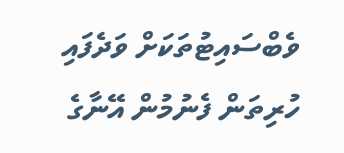ވެބްސައިޓުތަކަށް ވަދެފައި ހުރިތަން ފެނުމުން އޭނާގެ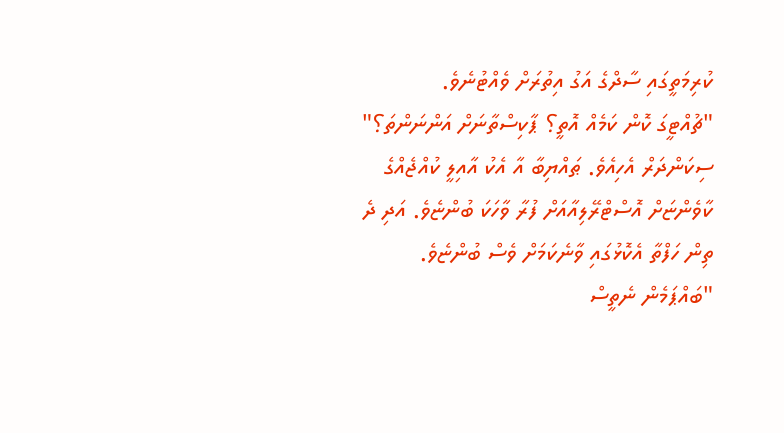ކުރިމަތީގައި ސާދްގެ އަގު އިތުރަށް ވެއްޓުނެވެ.
"ޗުއްޓީގަ ކޮން ކަމެއް އޮތީ؟ ޕާކިސްތާނަށް އަންނަންތަ؟" ސިކަންދަރް އެހިއެވެ. ޠައްޔިބާ އާ އެކު އާއިލީ ކުއްޖެއްގެ ކާވެންޏަށް އޮސްޓްރޭލިއާއަށް ފުރާ ވާހަކަ ބުންޏެވެ. އަދި ދެ ތިން ހަފްތާ އެކޮޅުގައި ވާނެކަމަށް ވެސް ބުންޏެވެ.
"ބައްޕަމެން ނެތީސް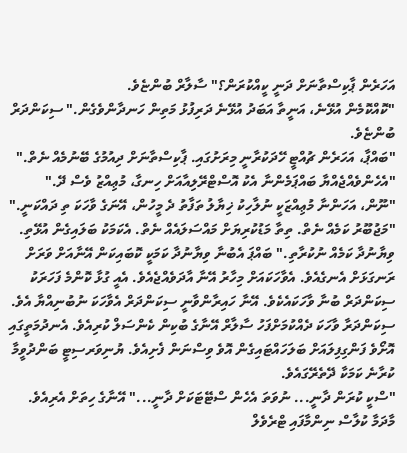އަހަރެން ޕާކިސްތާނަށް ދަނީ ކީއްކުރަން؟" ސާލާރް ބުންޏެވެ.
"ކޮއްކޮމެން އުޅޭނެ، އަނީތާ އަބަދު އުޅޭނެ ދަރިފުޅު މަތިން ހަނދާންވެގެން." ސިކަންދަރް ބުންޏެވެ.
"ބައްޕާ، އަހަރެން ޗުއްޓީ ހޭދަކުރާނީ މިރަށުގައި. ޕާކިސްތާނަށް ދިއުމުގެ ބޭނުމެއް ނެތް."
"އެހެންވެއްޖެއްޔާ ބައްޕަމެންނާ އެކު އޮސްޓްރޭލިއާއަށް ހިނގާ، މުޢިއްޒު ވެސް ދޭ."
"ނޫން، އަހަންނާ މުޢިއްޒަކީ ނުލާހިކު ޚިޔާލު ތަފާތު ދެ މީހުން، އޭނަގެ ވާހަކަ ތި ދައްކަނީ."
"މަޖުބޫރު ކަމެއް ނެތް. ތިތާ މަޑުކުރިޔަށް މައްސަލައެއް ނެތް. އެކަމަކު ބަލައިގެން އުޅޭތި. ވިޔާނުދާ ކަމެއް ނުކުރާތި." ބައްޕަ އެބުނާ ވިޔާނުދާ ކަމަކީ ކޮބައިކަން އޭނާއަށް ވަރަށް ރަނގަޅަށް އެނގެއެވެ. އެވާހަކައަށް މިހާރު އޭނާ އާދަވެއްޖެއެވެ. އެއީ ގުޅާ ކޮންމެ ފަހަރަކު ސިކަންދަރް ބުނާ ވާހަކައެކެވެ. އޭނާ ހައިރާންވާނީ ސިކަންދަރް އެވާހަކަ ނުބުނިއްޔާ އެވެ.
ސިކަންދަރާ ވާހަކަ ދެއްކުމަށްފަހު ސާލާރް އޭނާގެ ބުކިން ކެންސަލް ކުރިއެވެ. އެނދުމަތީގައި އޮށޯވެ ފަންގިފިލައަށް ބަލަހައްޓައިގެން އޮވެ ވިސްނަން ފެށިއެވެ. ޔުނިވަރސިޓީ ބަންދުވީމާ ކުރާނެ ކަމަކާ ދޭތެރޭގައެވެ.
"ސްކީ ކުރަން ދާނީ... ނުވަތަ އެހެން ސްޓޭޓަކަށް ދާނީ..." އޭނާގެ ހިތަށް އެރިއެވެ. މާދަމާ ކުލާސް ނިންމާފައި ޓްރެވެލް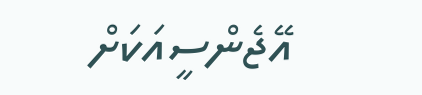އޭޖެންސީއަކަށް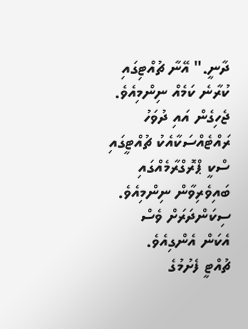ދާނީ." އޭނާ ޗުއްޓިގައި ކުރާނެ ކަމެއް ނިންމިއެވެ.
ޖެހިގެން އައި ދުވަހު ރައްޓެއްސަކާއެކު ޗުއްޓީގައި ސްކީ ޕްރޮގްރާމެއްގައި ބައިވެރިވާން ނިންމިއެވެ. ސިކަންދަރަށް ވެސް އެކަން އެންގިއެވެ.
ޗުއްޓީ ފެށުމުގެ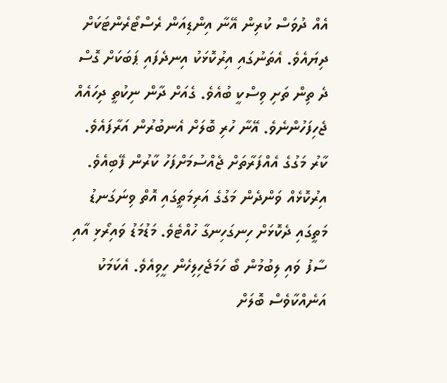އެއް ދުވަސް ކުރިން އޭނާ އިންޑިއަން ރެސްޓޯރެންޓަކަށް ދިޔައެވެ. އެތަނުގައި އިރުކޮޅަކު އިނދެފައި ޕަބަކަށް ގޮސް ދެ ތިން ތަށި ވިސްކީ ބުއެވެ. ގެއަށް ދާން ނިކުތީ ދިހައެއް ޖެހިފަހުންނެވެ. އޭނާ ހުރި ބޮލަށް އެނބުރުން އަރާފައެވެ. ކާރު މަގުގެ އެއްފަރާތަށް ޖެއްސުމަށްފަހު ކާރުން ފޭބިއެވެ. އިރުކޮޅެއް ވަންދެން މަގުގެ އަރިމަތީގައި އޮތް ވިނަގަނޑު މަތީގައި ދެކޮޅަށް ހިނގަހިނގާ ހުއްޓެވެ. މަޑުމަޑު ވައިރޯޅި އާއި ސާފު ވައި ލިބުމުން ބޯ ހަމަޖެހިލިހެން ހީވިއެވެ. އެކަމަކު އަނެއްކާވެސް ބޮލަށް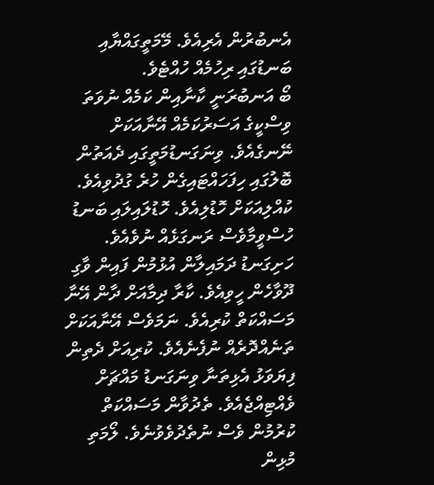އެނބުރުން އެރިއެވެ. މޭމަތީގައްޔާއި ބަނޑުގައި ރިހުމެއް ހުއްޓެވެ.
ބޯ އަނބުރަނީ ކާނާއިން ކަމެއް ނުވަތަ ވިސްކީގެ އަސަރުކަމެއް އޭނާއަކަށް ނޭނގެއެވެ. ވިނަގަނޑުމަތީގައި ދެއަތުން ބޮލުގައި ހިފަހައްޓައިގެން ހުރެ ގުދުވިއެވެ. ކުއްލިއަކަށް ހޮޑުލިއެވެ. ހޮޑުލައިލައި ބަނޑު ހުސްވީމާވެސް ރަނގަޅެއް ނުވެއެވެ. ހަށިގަނޑު ދަމައިލާން އުޅުމުން ފައިން ވާގި ދޫވާހެން ހީވިއެވެ. ކާރާ ދިމާއަށް ދާން އޭނާ މަސައްކަތް ކުރިއެވެ. ނަމަވެސް އޭނާއަކަށް ތަނެއްދޮރެއް ނުފެނެއެވެ. ކުރިއަށް ދެތިން ފިޔަވަޅު އެޅިތަނާ ވިނަގަނޑު މައްޗަށް ވެއްޓިއްޖެއެވެ. ތެދުވާން މަސައްކަތް ކުރުމުން ވެސް ނުތެދުވެވުނެވެ. ލޯމަތި މުޅިން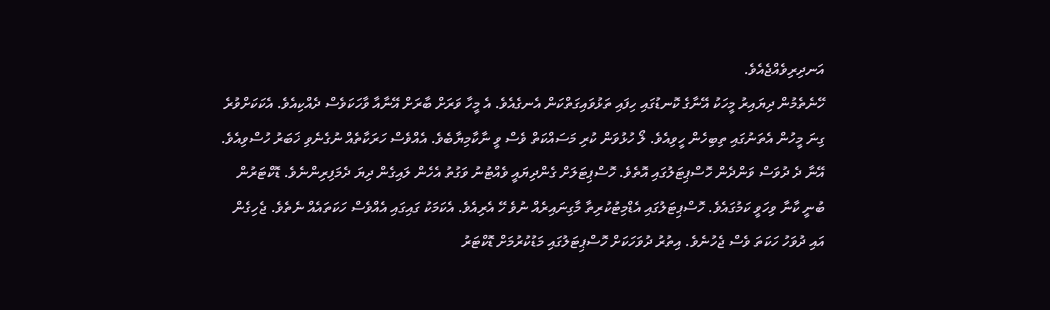އަނދިރިވެއްޖެއެވެ.
ހޭނެތެމުން ދިޔައިރު މީހަކު އޭނާގެ ކޮނޑުގައި ހިފައި ތަޅުވައިގަތްކަން އެނގެއެވެ. އެ މީހާ ވަރަށް ބާރަށް އޭނާއާ ވާހަކަވެސް ދެއްކިއެވެ. އެކަކަށްވުރެ ގިނަ މީހުން އެތަނުގައި ތިބިހެން ހީވިއެވެ. ލޯ ހުޅުވަން ކުރި މަސައްކަތް ވެސް ވީ ނާކާމިޔާބެވެ. އެއްވެސް ހަރަކާތެއް ނުގެނެވި ޚަބަރު ހުސްވިއެވެ.
އޭނާ ދެ ދުވަސް ވަންދެން ހޮސްޕިޓަލުގައި އޮތެވެ. ހޮސްޕިޓަލަށް ގެންދިޔައީ ވެއްޓުނު ވަގުތު އެހެން ލައިގެން ދިޔަ ދެމަފިރިންނެވެ. ޑޮކްޓަރުން ބުނީ ކާނާ ވިހަވީ ކަމުގައެވެ. ހޮސްޕިޓަލުގައި އެޑްމިޓުކުރިތާ މާގިނައިރެއް ނުވެ ހޭ އެރިއެވެ. އެކަމަކު ގައިގައި އެއްވެސް ހަކަތައެއް ނެތެވެ. ޖެހިގެން އައި ދުވަހު ހަކަތަ ވެސް ޖެހުނެވެ. އިތުރު ދުވަހަކަށް ހޮސްޕިޓަލުގައި މަޑުކުރުމަށް ޑޮކްޓަރު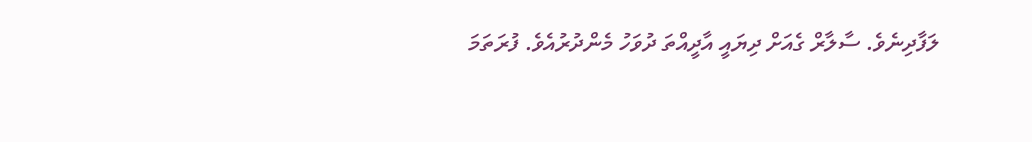ލަފާދިނެވެ. ސާލާރް ގެއަށް ދިޔައީ އާދީއްތަ ދުވަހު މެންދުރުއެވެ. ފުރަތަމަ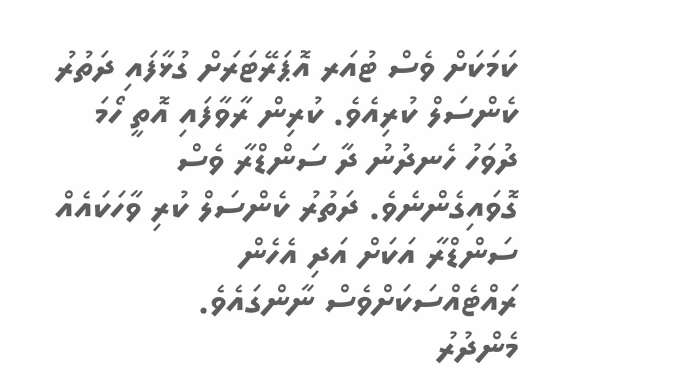ކަމަކަށް ވެސް ޓުއަރ އޮޕަރޭޓަރަށް ގުޅާފައި ދަތުރު ކެންސަލް ކުރިއެވެ. ކުރިން ރާވާފައި އޮތީ ހޯމަ ދުވަހު ހެނދުނު ދާ ސަންޑްރާ ވެސް ގޮވައިގެންނެވެ. ދަތުރު ކެންސަލް ކުރި ވާހަކައެއް ސަންޑްރާ އަކަށް އަދި އެހެން ރައްޓެއްސަކަށްވެސް ނާންގައެވެ.
މެންދުރު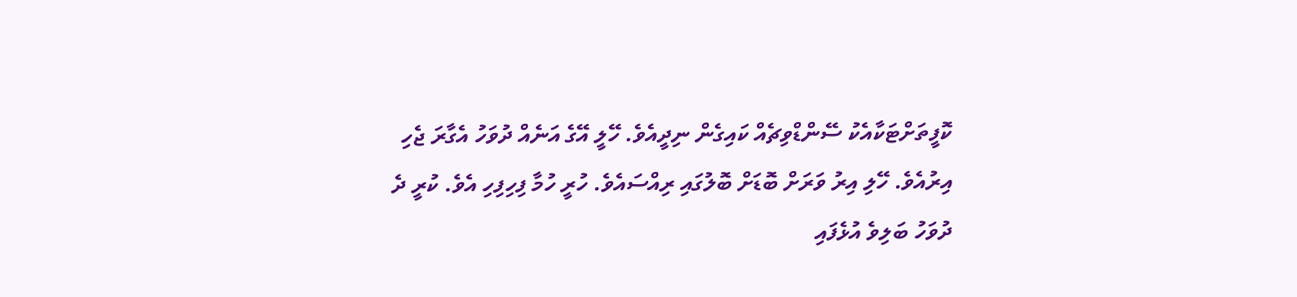ކޮފީތަށްޓަކާއެކު ސޭންޑްވިޗެއް ކައިގެން ނިދީއެވެ. ހޭލީ އޭގެ އަނެއް ދުވަހު އެގާރަ ޖެހި އިރުއެވެ. ހޭލި އިރު ވަރަށް ބޮޑަށް ބޮލުގައި ރިއްސައެވެ. ހުރީ ހުމާ ފިހިފިހި އެވެ. ކުރީ ދެ ދުވަހު ބަލިވެ އުޅެފައި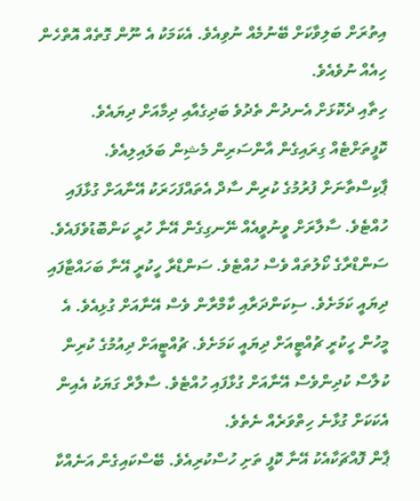އިތުރަށް ބަލިވާކަށް ބޭނުމެއް ނުވިއެވެ. އެކަމަކު އެ ނޫން ގޮތެއް އޮތްހެން ހިއެއް ނުވެއެވެ.
ހިތާއި ދެކޮޅަށް އެނދުން ތެދުވެ ބަދިގެއާއި ދިމާއަށް ދިޔައެވެ. ކޮފީތަށްޓެއް ގިރައިގެން އާންސަރިން މެޝިން ބަލައިލިއެވެ. ޕާކިސްތާނަށް ފުރުމުގެ ކުރިން ސާދް އެތައްފަހަރަކު އޭނާއަށް ގުޅާފައި ހުއްޓެވެ. ސާލާރަށް ވީނުވީއެއް ނޭނގިގެން އޭނާ ހުރީ ކަންބޮޑުވެފައެވެ. ސަންޑްރާގެ ކޯލުތައް ވެސް ހުއްޓެވެ. ސަންޑްރާ ހީކުރީ އޭނާ ބަހައްޓާފައި ދިޔައީ ކަމަށެވެ. ސިކަންދަރާއި ކާމްރާން ވެސް އޭނާއަށް ގުޅިއެވެ. އެ މީހުން ހީކުރީ ޗުއްޓީއަށް ދިޔައީ ކަމަށެވެ. ޗުއްޓީއަށް ދިއުމުގެ ކުރިން ކުލާސް ކުދިންވެސް އޭނާއަށް ގުޅާފައި ހުއްޓެވެ. ސާލާރް ގަޔަކު އެއިން އެކަކަށް ގުޅާނެ ހިތްވަރެއް ނެތެވެ.
ޕާން ފޮއްޗަކާއެކު އޭނާ ކޮފީ ތަށި ހުސްކުރިއެވެ. ބޭސްކައިގެން އަނެއްކާ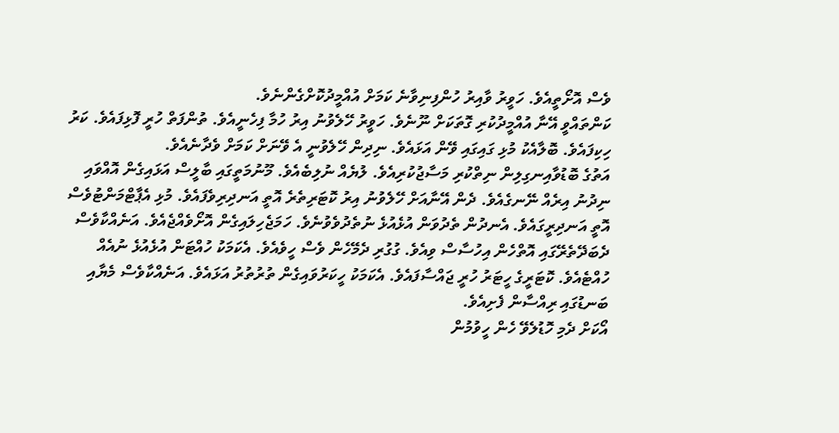ވެސް އޮށޯތީއެވެ. ހަވީރު ވާއިރު ހުންފިނިވާނެ ކަމަށް އުއްމީދުކޮށްގެންނެވެ.
ކަންތައްވީ އޭނާ އުއްމީދުކުރި ގޮތަކަށް ނޫނެވެ. ހަވީރު ހޭލެވުނު އިރު ހުމާ ފިހެނީއެވެ. ތުންފަތް ހުރީ ފޮޅިފައެވެ. ކަރު ހިކިފައެވެ. ބޮލާއެކު މުޅި ގައިގައި ވޭން އަޅައެވެ. ނިދިން ހޭލެވުނީ އެ ވޭނަށް ކަމަށް ވެދާނެއެވެ.
އަތުގެ ބޮޑުވާއިނގިލިން ނިތްކުރި މަސާޖުކުރިއެވެ. ލުޔެއް ނުލިބެއެވެ. މޫނުމަތީގައި ބާލީސް އަޅައިގެން އޮއްވައި ނިދުނު އިރެއް ނޭނގެއެވެ. ދެން އޭނާއަށް ހޭލެވުނު އިރު ކޮޓަރިތެރެ އޮތީ އަނދިރިވެފައެވެ. މުޅި އެޕާޓްމަންޓުވެސް އޮތީ އަނދިރީގައެވެ. އެނދުން ތެދުވަން އުޅެއުޅެ ނުތެދުވެވުނެވެ. ހަމަޖެހިލައިގެން އޮށޯވެއްޖެއެވެ. އަނެއްކާވެސް ދެބަދޭތެރޭގައި އޮތްހެން އިހުސާސް ވިއެވެ. ގުގުރި ދެމޭހެން ވެސް ހީވެއެވެ. އެކަމަކު ހުއްޓަން އުޅެއުޅެ ނުއެއް ހުއްޓެއެވެ. ކޮޓަރީގެ ހީޓަރު ހުރީ ޖައްސާފައެވެ. އެކަމަކު ހީކަރުވައިގެން ތުރުތުރު އަޅައެވެ. އަނެއްކާވެސް މެޔާއި ބަނޑުގައި ރިއްސާން ފެށިއެވެ.
އޯކަށް ދެމި ހޮޑުލެވޭ ހެން ހީވުމުން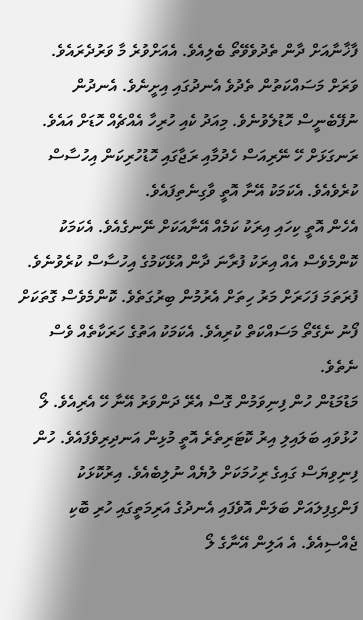ފާޚާނާއަށް ދާން ތެދުވެވޭތޯ ބެލިއެވެ. އެއަށްވުރެ މާ ވަރުދެރައެވެ. ވަރަށް މަސައްކަތުން ތެދުވެ އެނދުގައި އިށީނެވެ. އެނދުން ނުފޭބެނީސް ހޮޑުލެވުނެވެ. މިއަދު ކެއި ހުރިހާ އެއްޗެއް ހޮޑަށް އައެވެ. ރަނގަޅަށް ހޭ ނޭރިއަސް ހެދުމާއި ރަޖާގައި ހޮޑުހުރިކަން އިހުސާސް ކުރެވެއެވެ. އެކަމަކު އޭނާ އޮތީ ވާގިނެތިފައެވެ.
އެހެން އޮތީ ކިހައި އިރަކު ކަމެއް އޭނާއަކަށް ނޭނގެއެވެ. އެކަމަކު ކޮންމެވެސް އެއް އިރަކު ފުރާނަ ދާން އުޅޭކަމުގެ އިހުސާސް ކުރެވުނެވެ. ފުރަތަމަ ފަހަރަށް މަރު ހިތަށް އެރުމުން ބިރުގަތެވެ. ކޮންމެވެސް ގޮތަކަށް ފޯނު ނެގޭތޯ މަސައްކަތް ކުރިއެވެ. އެކަމަކު އަތުގެ ހަރަކާތެއް ވެސް ނެތެވެ.
މަޑުމަޑުން ހުން ފިނިވަމުން ގޮސް އެރޭ ދަންވަރު އޭނާ ހޭ އެރިއެވެ. ލޯ ހުޅުވައި ބަލައިލި އިރު ކޮޓަރިތެރެ އޮތީ މުޅިން އަނދިރިވެފައެވެ. ހުން ފިނިވިޔަސް ގައިގެ ރިހުމަކަށް ލުޔެއް ނުލިބެއެވެ. އިރުކޮޅަކު ފަންގިފިލައަށް ބަލަން އޮވެފައި އެނދުގެ އަރިމަތީގައި ހުރި ބޮކި ޖެއްސިއެވެ. އެ އަލިން އޭނާގެ ލޯ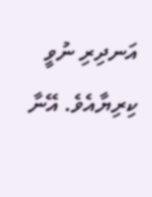އަނދިރި ނުވީ ކިރިޔާއެވެ. އޭނާ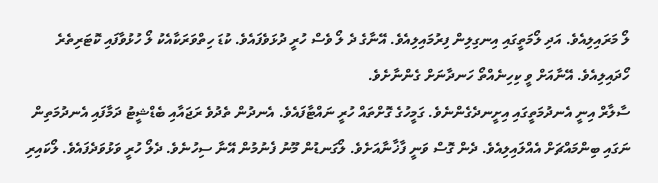ލޯ މަރައިލިއެވެ. އަދި ލޯމަތީގައި އިނގިލިން ފިރުމައިލިއެވެ. އޭނާގެ ދެ ލޯ ވެސް ހުރީ ދުޅަވެފައެވެ. ކުޑަ ހިތްވަރަކާއެކު ލޯ ހުޅުވާފައި ކޮޓަރިތެރެ ހޯދައިލިއެވެ. އޭނާއަށް ވީ ކިހިނެއްތޯ ހަނދާނަށް ގެންނާށެވެ.
ސާލާރް އިނީ އެނދުމަތީގައި އިށީނދެގެންނެވެ. ގަމީހުގެ ގޮށްތައް ހުރީ ނައްޓާފައެވެ. އެނދުން ތެދުވެ ރަޖައާއި ބެޑްޝީޓު ދަމާފައި އެނދުމަތިން ނަގައި ބިންމައްޗަށް އެއްލައިލިއެވެ. ދެން ގޮސް ވަނީ ފާޚާނާއަށެވެ. ލޯގަނޑުން މޫނު ފެނުމުން އޭނާ ސިހުނެވެ. ދެލޯ ހުރީ ވަޅުވަދެފައެވެ. ލޯކައިރި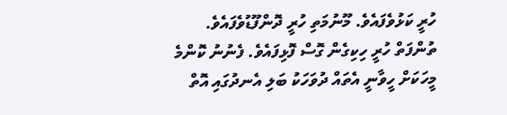ހުރީ ކަޅުވެފައެވެ. މޫނުމަތި ހުރީ ދޮންފޫޑުވެފައެވެ. ތުންފަތް ހުރީ ހިކިގެން ގޮސް ފޮޅިފައެވެ. ފެނުނު ކޮންމެ މީހަކަށް ހީވާނީ އެތައް ދުވަހަކު ބަލި އެނދުގައި އޮތް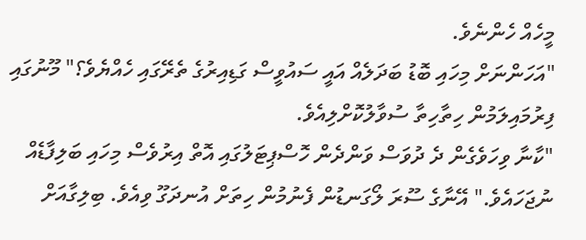މީހެއް ހެންނެވެ.
"އަހަންނަށް މިހައި ބޮޑު ބަދަލެއް އައީ ސައުވީސް ގަޑިއިރުގެ ތެރޭގައި ހެއްޔެވެ؟" މޫނުގައި ފިރުމައިލަމުން ހިތާހިތާ ސުވާލުކޮށްލިއެވެ.
"ކާނާ ވިހަވެގެން ދެ ދުވަސް ވަންދެން ހޮސްޕިޓަލުގައި އޮތް އިރުވެސް މިހައި ބަލިފާޑެއް ނުޖަހައެވެ." އޭނާގެ ސޫރަ ލޯގަނޑުން ފެނުމުން ހިތަށް އުނދަގޫ ވިއެވެ. ބިލިގާއަށް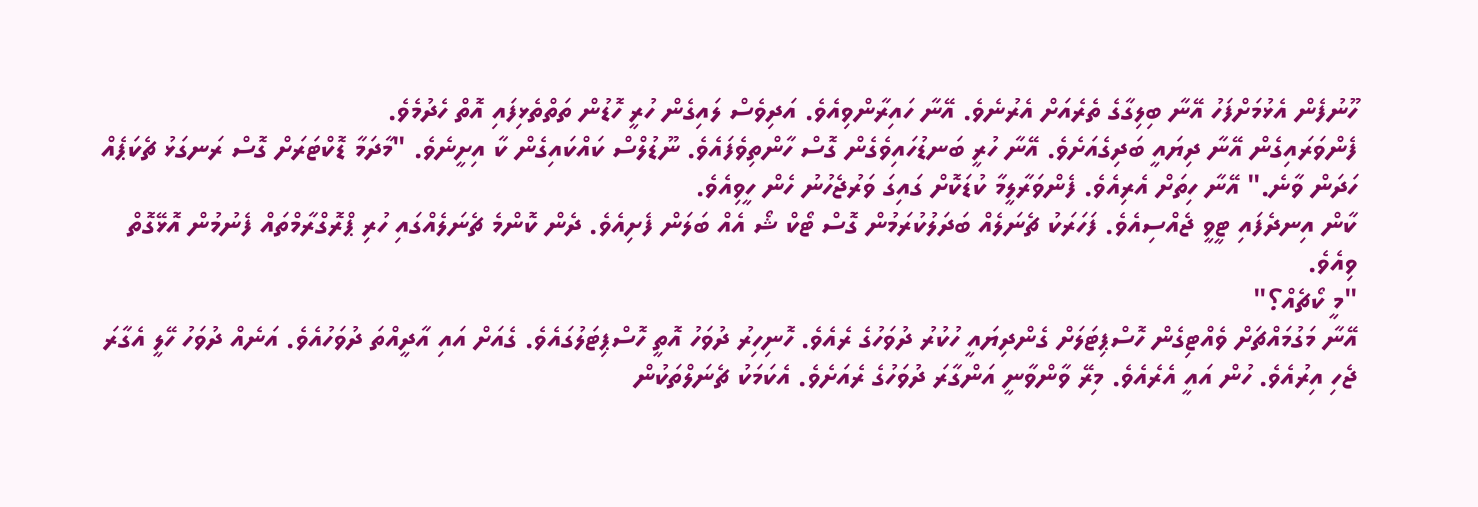ހޫނުފެން އެޅުމަށްފަހު އޭނާ ބިލިގާގެ ތެރެއަށް އެރުނެވެ. އޭނާ ހައިރާންވިއެވެ. އަދިވެސް ލައިގެން ހުރީ ހޮޑުން ތަތްތެޅިފައި އޮތް ހެދުމެވެ.
ފެންވަރައިގެން އޭނާ ދިޔައީ ބަދިގެއަށެވެ. އޭނާ ހުރީ ބަނޑުހައިވެގެން ގޮސް ހާންތިވެފައެވެ. ނޫޑުލްސް ކައްކައިގެން ކާ އިށީނެވެ. "މާދަމާ ޑޮކްޓަރަށް ގޮސް ރަނގަޅު ޗެކަޕެއް ހަދަން ވާނެ." އޭނާ ހިތަށް އެރިއެވެ. ފެންވަރާލީމާ ކުޑަކޮށް ގައިގަ ވަރުޖެހުނު ހެން ހީވިއެވެ.
ކާން އިނދެފައި ޓީވީ ޖެއްސިއެވެ. ފަހަރަކު ޗެނަލެއް ބަދަލުކުރަމުން ގޮސް ޓޯކް ޝޯ އެއް ބަލަން ފެށިއެވެ. ދެން ކޮންމެ ޗެނަލެއްގައި ހުރި ޕްރޮގްރާމްތައް ފެނުމުން އޮޅޭގޮތް ވިއެވެ.
"މީ ކޯޗެއް؟"
އޭނާ މަގުމައްޗަށް ވެއްޓިގެން ހޮސްޕިޓަލަށް ގެންދިޔައީ ހުކުރު ދުވަހުގެ ރެއެވެ. ހޮނިހިރު ދުވަހު އޮތީ ހޮސްޕިޓަލުގައެވެ. ގެއަށް އައި އާދީއްތަ ދުވަހުއެވެ. އަނެއް ދުވަހު ހޭލީ އެގާރަ ޖެހި އިރުއެވެ. ހުން އައީ އެރެއެވެ. މިރޭ ވާންވާނީ އަންގާރަ ދުވަހުގެ ރެއަށެވެ. އެކަމަކު ޗެނަލްތަކުން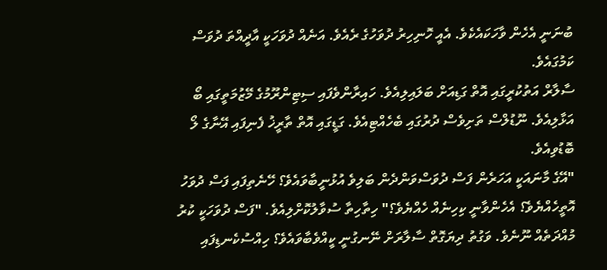ބުނަނީ އެހެން ވާހަކައެކެވެ. އެއީ ހޮނިހިރު ދުވަހުގެ ރެއެވެ. އަނެއް ދުވަހަކީ އާދީއްތަ ދުވަސް ކަމުގައެވެ.
ސާލާރް އަތުކުރީގައި އޮތް ގަޑިއަށް ބަލައިލިއެވެ. ހައިރާންވެފައި ސިޓިންރޫމުގެ މޭޒުމަތީގައި ބޯ އަޅާލިއެވެ. ނޫޑުލްސް ތަށިވެސް ދުރުގައި ބެހެއްޓިއެވެ. ގަޑީގައި އޮތް ތާރީޚު ފެނިފައި އޭނާގެ ލޯ ބޮޑުވިއެވެ.
"އޭގެ މާނައަކީ އަހަރެން ފަސް ދުވަސްވަންދެން ބަލިވެ އުޅުނީބާވައެވެ؟ ހޭނެތިފައި ފަސް ދުވަހު އޮތީހެއްޔެވެ؟ އެހެންވާނީ ކިހިނެއް ހެއްޔެވެ؟" ހިތާހިތާ ސުވާލުކޮށްލިއެވެ. "ފަސް ދުވަހަކީ ކުރު މުއްދަތެއް ނޫނެވެ. ވަގުތު ދިޔަގޮތް ސާލާރަށް ނޭނގުނީ ކީއްވެބާވައެވެ؟ ހިއްސުކެނޑިފައި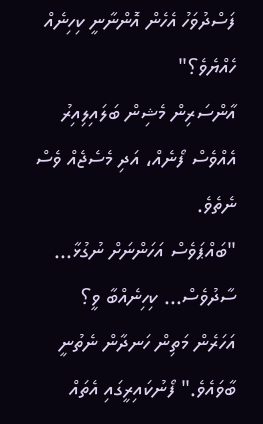ފަސްދުވަހު އެހެން އޮންނާނީ ކިހިނެއް ހެއްޔެވެ؟"
އާންސަރިން މެޝިން ބަލައިލިއިރު އެއްވެސް ފޯނެއް، އަދި މެސެޖެއް ވެސް ނެތެވެ.
"ބައްޕަވެސް އަހަންނަށް ނުގުޅާ... ސާދުވެސް... ކިހިނެއްބާ ވީ؟ އަހަރެން މަތިން ހަނދާން ނެތުނީ ބާވައެވެ." ފޯނުކައިރީގައި އެތައް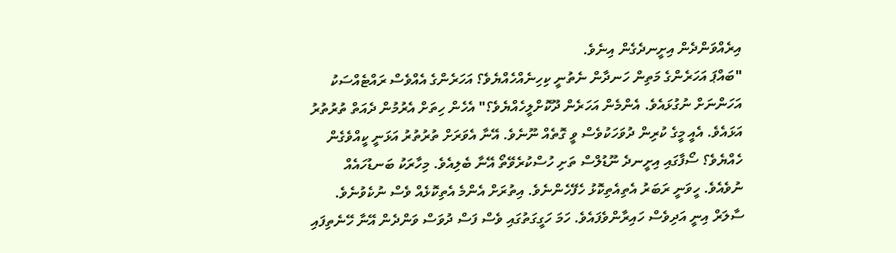އިރެއްވަންދެން އިށީނދެގެން އިނެވެ.
"ބައްޕަ އަހަރެންގެ މަތިން ހަނދާން ނެތުނީ ކިހިނެއްހެއްޔެވެ؟ އަހަރެންގެ އެއްވެސް ރައްޓެއްސަކު އަހަންނަށް ނުގުޅައެވެ. އެންމެން އަހަރެން ދޫކޮށްލީހެއްޔެވެ؟" އެހެން ހިތަށް އެރުމުން ދެއަތް ތުރުތުރު އަޅައެވެ. އެއީ މީގެ ކުރިން ދުވަހަކުވެސް ވީ ގޮތެއް ނޫނެވެ. އޭނާ އެވަރަށް ތުރުތުރު އަޅަނީ ކީއްވެގެން ހެއްޔެވެ؟ ސޯފާގައި އިށީނދެ ނޫޑުލްސް ތަށި ހުސްކުރެވޭތޯ އޭނާ ބެލިއެވެ. މިހާރަކު ބަނޑުހައެއް ނުވެއެވެ. ހީވަނީ ރަބަރު އެތިއެތިކޮޅު ހެފޭހެންނެވެ. އިތުރަށް އެންމެ އެތިކޮޅެއް ވެސް ނުކެވުނެވެ. ސާލަރް އިނީ އަދިވެސް ހައިރާންވެފައެވެ. ހަމަ ހަގީގަތުގައި ވެސް ފަސް ދުވަސް ވަންދެން އޭނާ ހޭނެތިފައި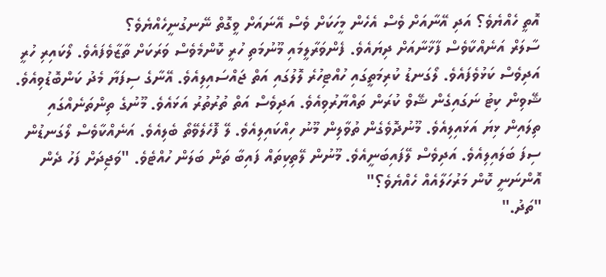އޮތީ ހެއްޔެވެ؟ އަދި އޭނާއަށް ވެސް އެހެން މީހަކަށް ވެސް އޭނައަށް ވީގޮތް ނޭނގުނީހެއްޔެވެ؟
ސާލަރް އަނެއްކާވެސް ފާޚާނާއަށް ދިޔައެވެ. ފެންވަރާލީމައި މޫނުމަތި ހުރީ ކޮންމެވެސް ވަރަކަށް ތާޒާވެފައެވެ. ލޯކައިރި ހުރީ އަދިވެސް ކަޅުވެފައެވެ. ލޯގަނޑު ކުރިމަތީގައި ހުއްޓިހުރެ ލޮލުގައި އަތް ޖައްސައިލިއެވެ. އޭނާގެ ސިފަޔާ މެދު ކަންބޮޑުވިއެވެ. ޝޭވިން ކިޓު ނަގައިގެން ޝޭވް ކުރަން ތައްޔާރުވިއެވެ. އަދިވެސް އަތް ތުރުތުރު އަޅައެވެ. މޫނުގެ ތިންތަނެއްގައި ތިލައިން ޅިޔަ އަޅައިލިއެވެ. މޫނުދޮވެގެން ތުވާލިން މޫނު ހިއްކައިލިއެވެ. ލޭ ފޮހެލެވޭތޯ ބެލިއެވެ. އަނެއްކާވެސް ލޯގަނޑުން ސިފަ ބަލައިލިއެވެ. އަދިވެސް ލޭފައިބަނީއެވެ. މޫނުން ލޭތިކިތައް ފައިބާ ތަން ބަލަން ހުއްޓެވެ. "ވަޖިދަށް ފަހު ދެން އޮންނަނީ ކޮން މަރުހަލާއެއް ހެއްޔެވެ؟"
"ތަދު."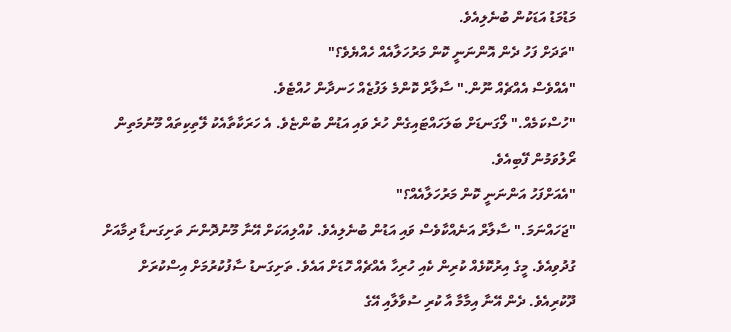މަޑުމަޑު އަޑަކުން ބުނެލިއެވެ.
"ތަދަށް ފަހު ދެން އޮންނަނީ ކޮން މަރުހަލާއެއް ހެއްޔެވެ؟"
"އެއްވެސް އެއްޗެއް ނޫން." ސާލާރް ކޮންމެ ލަފުޒެއް ހަނދާން ހުއްޓެވެ.
"ހުސްކަމެއް." ލޯގަނޑަށް ބަލަހައްޓައިގެން ހުރެ ވައި އަޑުން ބުންޏެވެ. އެ ހަރަކާތާއެކު ލޭތިކިތައް މޫނުމަތިން ރޯލުވަމުން ފޭބިއެވެ.
"އެއަށްފަހު އަންނަނީ ކޮން މަރުހަލާއެއް؟"
"ޖަހައްނަމަ." ސާލާރް އަނެއްކާވެސް ވައި އަޑުން ބުނެލިއެވެ. ކުއްލިއަކަށް އޭނާ މޫނުދޮންނަ ތަށިގަނޑާ ދިމާއަށް ގުދުވިއެވެ. މީގެ އިރުކޮޅެއް ކުރިން ކެއި ހުރިހާ އެއްޗެއް ހޮޑަށް އައެވެ. ތަށިގަނޑު ސާފުކުރުމަށް އިސްކުރަށް ދޫކުރިއެވެ. ދެން އޭނާ އިމާމާ އާ ކުރި ސުވާލާއި އޭގެ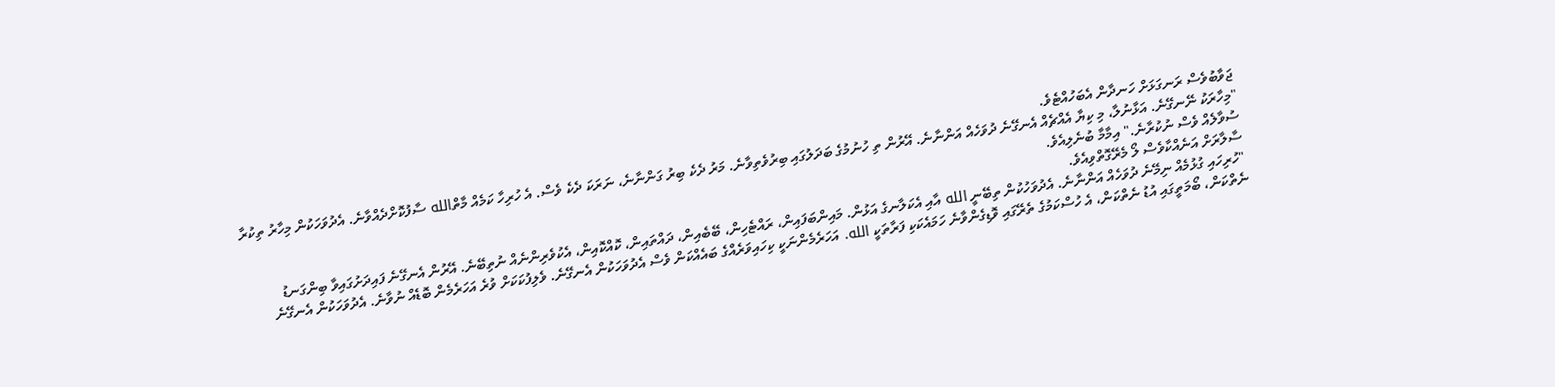ޖަވާބުވެސް ރަނގަޅަށް ހަނދާން އެބަހުއްޓެވެ.
"މިހާރަކު ނޭނގޭނެ. އަޅާނުލާ، މި ކިޔާ އެއްޗެއް އެނގޭނެ ދުވަހެއް އަންނާނެ. އޭރުން ތި ހުނުމުގެ ބަދަލުގައި ބިރުވެތިވާނެ. މަރު ދެކެ ބިރު ގަންނާނެ، ނަރަކަ ދެކެ ވެސް. އެ ހުރިހާ ކަމެއް މާތްالله ސާފުކޮށްދެއްވާނެ. އެދުވަހަކުން މިހާރު ތިކުރާ ސުވާލެއް ވެސް ނުކުރާނެ." އިމާމާ ބުނެލިއެވެ.
ސާލާރަށް އަނެއްކާވެސް ލޯ މެރޭގޮތްވިއެވެ.
"ހުރިހައި ގުޅުމެއް ނިމޭނެ ދުވަހެއް އަންނާނެ. އެދުވަހުކުން ތިބޭނީ الله އާއި އެކަލާނގެ އަޅުން. މައިންބަފައިން، ރައްޓެހިން، ބޭބެއިން، ދައްތައިން، ކޮއްކޮއިން، އެކުވެރިންނެއް ނުތިބޭނެ. އޭރުން އެނގޭނެ ފައިދަށުގައިވާ ބިންގަނޑު ނެތްކަން، ބޯމަތީގައި އުޑު ނެތްކަން، އެ ހުސްކަމުގެ ތެރޭގައި ވޮޑިގެންވާނެ ހަމައެކަކި ފަރާތަކީ الله. އަހަރެމެންނަކީ ކިހައިވަރެއްގެ ބައެއްކަން ވެސް އެދުވަހަކުން އެނގޭނެ. ވެލިފުކަކަށް ވުރެ އަހަރެމެން ބޮޑެއް ނުވާނެ. އެދުވަހަކުން އެނގޭނެ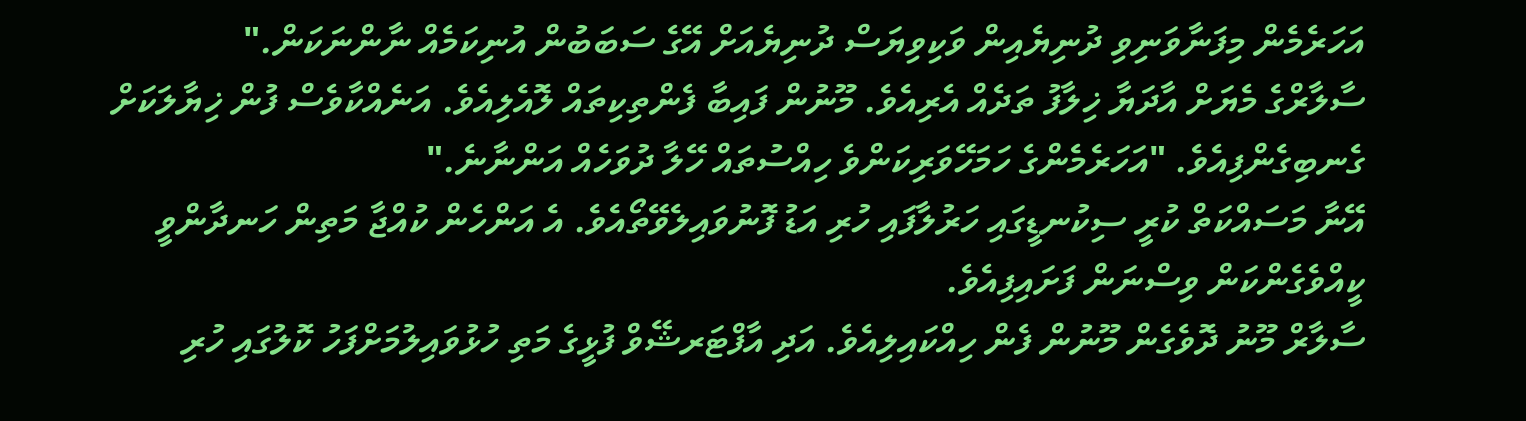އަހަރެމެން މިފަނާވަނިވި ދުނިޔެއިން ވަކިވިޔަސް ދުނިޔެއަށް އޭގެ ސަބަބުން އުނިކަމެއް ނާންނަކަން."
ސާލާރްގެ މެޔަށް އާދަޔާ ޚިލާފު ތަދެއް އެރިއެވެ. މޫނުން ފައިބާ ފެންތިކިތައް ލޮއެލިއެވެ. އަނެއްކާވެސް ފުން ޚިޔާލަކަށް ގެނބިގެންފިއެވެ. "އަހަރެމެންގެ ހަމަހޭވަރިކަންވެ ހިއްސުތައް ހޭލާ ދުވަހެއް އަންނާނެ."
އޭނާ މަސައްކަތް ކުރީ ސިކުނޑީގައި ހަރުލާފައި ހުރި އަޑު ފޮނުވައިލެވޭތޯއެވެ. އެ އަންހެން ކުއްޖާ މަތިން ހަނދާންވީ ކީއްވެގެންކަން ވިސްނަން ފަށައިފިއެވެ.
ސާލާރް މޫނު ދޮވެގެން މޫނުން ފެން ހިއްކައިލިއެވެ. އަދި އާފްޓަރޝޭވް ފުޅީގެ މަތި ހުޅުވައިލުމަށްފަހު ކޮލުގައި ހުރި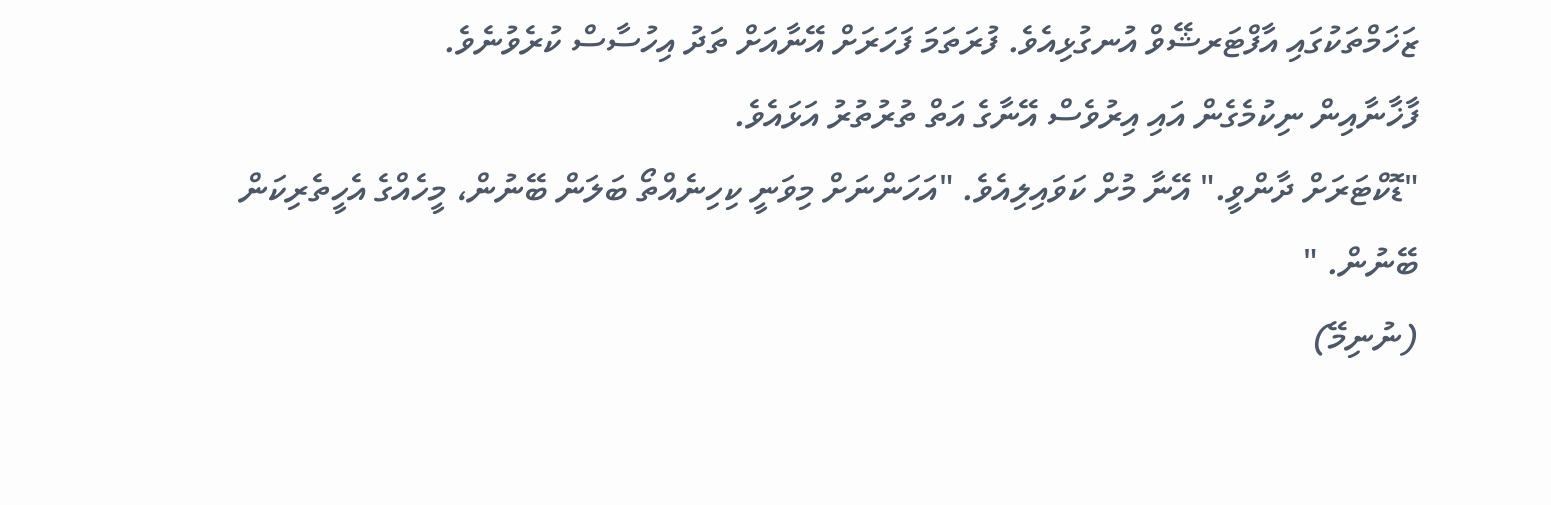ޒަޚަމްތަކުގައި އާފްޓަރޝޭވް އުނގުޅިއެވެ. ފުރަތަމަ ފަހަރަށް އޭނާއަށް ތަދު އިހުސާސް ކުރެވުނެވެ.
ފާޚާނާއިން ނިކުމެގެން އައި އިރުވެސް އޭނާގެ އަތް ތުރުތުރު އަޅައެވެ.
"ޑޮކްޓަރަށް ދާންވީ." އޭނާ މުށް ކަވައިލިއެވެ. "އަހަންނަށް މިވަނީ ކިހިނެއްތޯ ބަލަން ބޭނުން، މީހެއްގެ އެހީތެރިކަން ބޭނުން. "
(ނުނިމޭ)